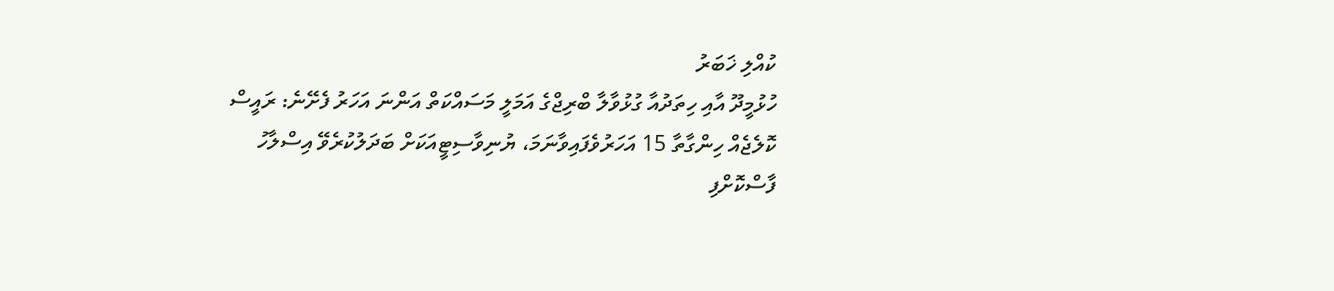ކުއްލި ޚަބަރު
ހުޅުމީދޫ އާއި ހިތަދުއާ ގުޅުވާލާ ބްރިޖްގެ އަމަލީ މަސައްކަތް އަންނަ އަހަރު ފެށޭނެ: ރައީސް
ކޮލެޖެއް ހިންގާތާ 15 އަހަރުވެފައިވާނަމަ، ޔުނިވާސިޓީއަކަށް ބަދަލުކުރެވޭ އިސްލާހު ފާސްކޮށްފި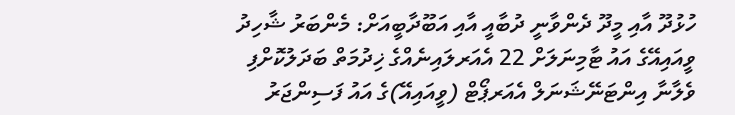ހުޅުދޫ އާއި މީދޫ ދެންވާނީ ދުބާއީ އާއި އަބޫދާބީއަށް: މެންބަރު ޝާހިދު
ވީއައިއޭގެ އައު ޓާމިނަލަށް 22 އެއަރލައިނެއްގެ ޚިދުމަތް ބަދަލުކޮށްފި
ވެލާނާ އިންޓަނޭޝަނަލް އެއަރޕޯޓް (ވީއައިއޭ)ގެ އައު ފަސިންޖަރު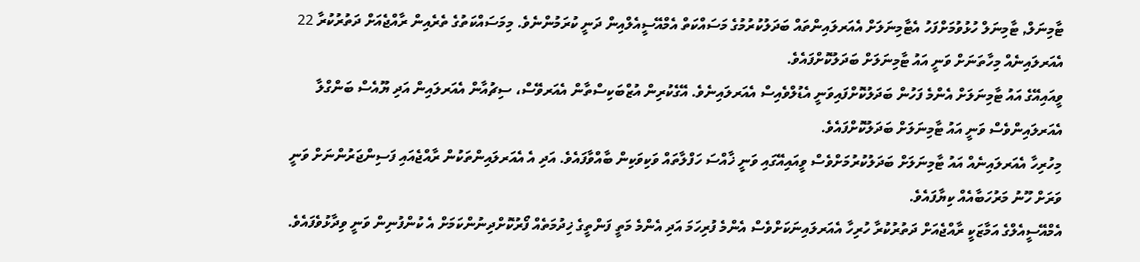ޓާމިނަލް, ޓާމިނަލް ހުޅުވުމަށްފަހު އެޓާމިނަލަށް އެއަރލައިންތައް ބަދަލުކުރުމުގެ މަސައްކަތް އެމްއޭސީއެލްއިން ދަނީ ކުރަމުންނެވެ. މިމަސައްކަތުގެ ތެރެއިން ރާއްޖެއަށް ދަތުރުކުރާ 22 އެއަރލައިނެއް މިހާތަނަށް ވަނީ އައު ޓާމިނަލަށް ބަދަލުކޮށްފައެވެ.
ވީއައިއޭގެ އައު ޓާމިނަލަށް އެންމެ ފަހުން ބަދަލުކޮށްފައިވަނީ އެޑުލްވެއިސް އެއަރލައިނެވެ. އޭގެކުރިން އުޒްބަކިސްތާން އެއަރވޭސް، ސިޗުއާން އެއަރލައިން އަދި ޔޫއެސް ބަންގްލާ އެއަރލައިންވެސް ވަނީ އައު ޓާމިނަލަށް ބަދަލުކޮށްފައެވެ.
މިހުރިހާ އެއަރލައިނެއް އައު ޓާމިނަލަށް ބަދަލުކުރުމަށްވެސް ވީއައިއޭގައި ވަނީ ޚާއްސަ ހަފްލާތައް ވަކިވަކިން ބާއްވާފައެވެ. އަދި އެ އެއަރލައިންތަކުން ރާއްޖެއައި ފަސިންޖަރުންނަށް ވަނީ ވަރަށް ހޫނު މަރުހަބާއެއް ކިޔާފައެވެ.
އެމްއޭސީއެލްގެ އަމާޒަކީ ރާއްޖެއަށް ދަތުރުކުރާ ހުރިހާ އެއަރލައިނަކަށްވެސް އެންމެ ފުރިހަމަ އަދި އެންމެ މަތީ ފަންތީގެ ޚިދުމަތެއް ފޯރުކޮށްދިނުންކަމަށް އެ ކުންފުނިން ވަނީ ވިދާޅުވެފައެވެ.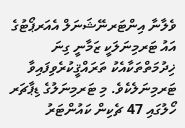ވެލާނާ އިންޓަރނޭޝަނަލް އެއަރޕޯޓުގެ އައު ޓަރމިނަލަކީ ޒަމާނީ ގިނަ ޚިދުމަތްތަކާއެކު ތަރައްޤީކުރެވިފައިވާ ޓަރމިނަލެކެވެ. މި ޓަރމިނަލުގެ ޑިޕާޗަރ ހޯލުގައި 47 ޗެކިން ކައުންޓަރު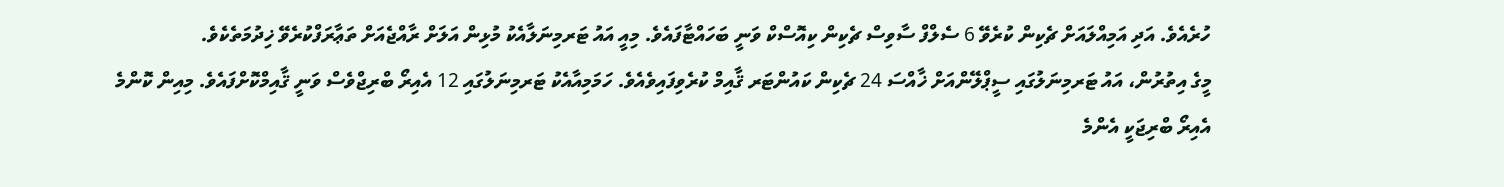ހުރެއެވެ. އަދި އަމިއްލައަށް ޗެކިން ކުރެވޭ 6 ސެލްފް ސާވިސް ޗެކިން ކިއޮސްކް ވަނީ ބަހައްޓާފައެވެ. މިއީ އައު ޓަރމިނަލާއެކު މުޅިން އަލަށް ރާއްޖެއަށް ތަޢާރަފްކުރެވޭ ޚިދުމަތެކެވެ.
މީގެ އިތުރުން، އައު ޓަރމިނަލުގައި ސީޕްލޭންއަށް ޚާއްސަ 24 ޗެކިން ކައުންޓަރ ޤާއިމް ކުރެވިފައިވެއެވެ. ހަމަމިއާއެކު ޓަރމިނަލުގައި 12 އެއިރޯ ބްރިޖްވެސް ވަނީ ޤާއިމްކޮށްފައެވެ. މިއިން ކޮންމެ އެއިރޯ ބްރިޖަކީ އެންމެ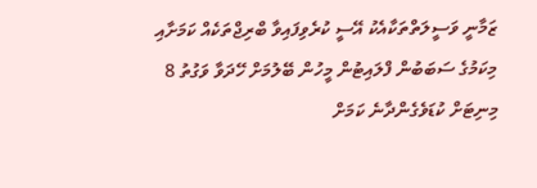ޒަމާނީ ވަސީލަތްތަކާއެކު އޭސީ ކުރެވިފައިވާ ބްރިޖްތަކެއް ކަމަށާއި މިކަމުގެ ސަބަބުން ފްލައިޓުން މީހުން ބޭލުމަށް ހޭދަވާ ވަގުތު 8 މިނިޓަށް ކުޑަވެގެންދާނެ ކަމަށް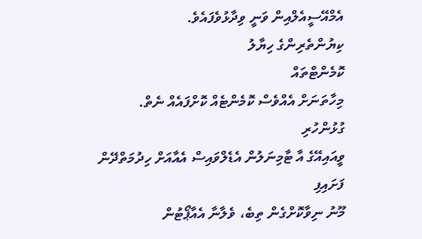އެމްއޭސީއެލްއިން ވަނީ ވިދާޅުވެފައެވެ.
ކިޔުންތެރިންގެ ހިޔާލު
ކޮމެންޓްތައް
މިހާތަނަށް އެއްވެސް ކޮމެންޓެއް ކޮށްފައެއް ނެތް.
ގުޅުންހުރި
ވީއައިއޭގެ އާ ޓާމިނަލުން އެޑެލްވައިސް އެއާއަށް ހިދުމަތްދޭން ފަށައިފި
މޫނު ނިވާކޮށްގެން ތިބެ، ވެލާނާ އެއާޕޯޓުން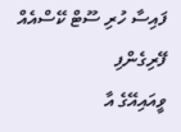ފައިސާ ހުރި ސޫޓް ކޭސްއެއް ފޭރިގެންފި
ވީއައިއޭގެ އާ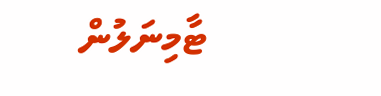ޓާމިނަލުން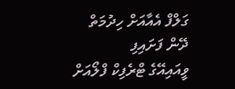ގަލްފް އެއާއަށް ހިދުމަތް ދޭން ފަށައިފި
ވީއައިއޭގެ ޓްރެފިކް ފްލޯއަށް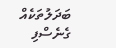ބަދަލުތަކެއް ގެނެސްފި